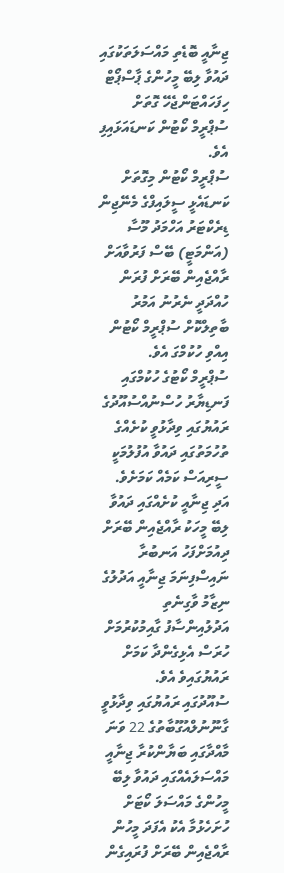ޖިނާއީ ބޮޑެތި މައްސަލަތަކުގައި ދައުވާ ލިބޭ މީހުންގެ ޕާސްޕޯޓް ހިފަހައްޓަންޖެހޭ ގޮތަށް ސުޕްރީމް ކޯޓުން ކަނޑައަޅައިފި އެވެ.
ސުޕްރީމް ކޯޓުން މިގޮތަށް ކަނޑައެޅީ ސީލައިފްގެ މެނޭޖިން ޑިރެކްޓަރު އަހްމަދު މޫސާ (އަންމަޓީ) ބޭސް ފަރުވާއަށް ރާއްޖެއިން ބޭރަށް ފުރަން ހުއްދަދީ ނެރުނު އަމުރު ބާތިލްކޮށް ސުޕްރީމް ކޯޓުން އިއްވި ހުކުމްގަ އެވެ.
ސުޕްރީމް ކޯޓުގެ ހުކުމްގައި ފަނޑިޔާރު ހުސްނުއްސުއޫދުގެ ރައުޔުގައި ވިދާޅުވީ ކުށެއްގެ ތުހުމަތުގައި ދައުވާ އުފުލުމަކީ ސީރިއަސް ކަމެއް ކަމަށެވެ. އަދި ޖިނާއީ ކުށެއްގައި ދައުވާ ލިބޭ މީހަކު ރާއްޖެއިން ބޭރަށް ދިއުމަށްފަހު އަނބުރާ ނައިސްފިނަމަ ޖިނާއީ އަދުލުގެ ނިޒާމު ވާގިނެތި އަދުލުއިންސާފު ގާއިމުކުރުމަށް ހުރަސް އެޅިގެންދާ ކަމަށް ރައުޔުގައިވެ އެވެ.
ސުއޫދުގައި ރައުޔުގައި ވިދާޅުވީ ގާނޫނުލްއުގޫބާތުގެ 22 ވަނަ މާއްދާގައި ބަޔާންކުރާ ޖިނާއީ މައްސަލައެއްގައި ދައުވާ ލިބޭ މީހުންގެ މައްސަލަ ކޯޓަށް ހުށަހެޅުމާ އެކު އެފަދަ މީހުން ރާއްޖެއިން ބޭރަށް ފުރައިގެން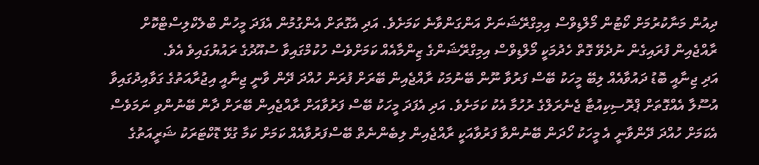ދިއުން މަނާކުރުމަށް ކޯޓުން މޯލްޑިވްސް އިމިގްރޭޝަނަށް އަންގަންވާނެ ކަމަށެވެ. އަދި އެގޮތަށް އެންގުމުން އެފަދަ މީހުން ބްލެކްލިސްޓްކޮށް ރާއްޖެއިން ފުރައިގެން ނުދެވޭ ގޮތް ހެދުމަކީ މޯލްޑިވްސް އިމިގްރޭޝަންގެ ޒިންމާއެއް ކަމަށްވެސް ހުކުމްގައިވާ ސުއޫދުގެ ރައުޔުގައިވެ އެވެ.
އަދި ޖިނާއީ ބޮޑު ދައުވާއެއް ލިބޭ މީހަކު ބޭސް ފަރުވާ ނޫން ބޭނުމަކު ރާއްޖެއިން ބޭރަށް ފުރަން ހުއްދަ ދޭން ވާނީ ޖިނާއީ އިޖުރާއަތުގެ ގަވާއިދުގައިވާ އުސޫލާ އެއްގޮތަށް ޕްރޮސިކިއުޓާ ޖެނެރަލްގެ ރުހުމާ އެކު ކަމަށެވެ. އަދި އެފަދަ މީހަކު ބޭސް ފަރުވާއަށް ރާއްޖެއިން ބޭރަށް ދާން ބޭނުންވި ނަމަވެސް އެކަމަށް ހުއްދަ ދޭންވާނީ އެ މީހަކު ހޯދަން ބޭނުންވާ ފަރުވާއަކީ ރާއްޖެއިން ލިބެންނެތް ބޭސްފަރުވާއެއް ކަމަށް ކަމާ ގުޅޭ ޑޮކްޓަރަކު ޝަރީއަތުގެ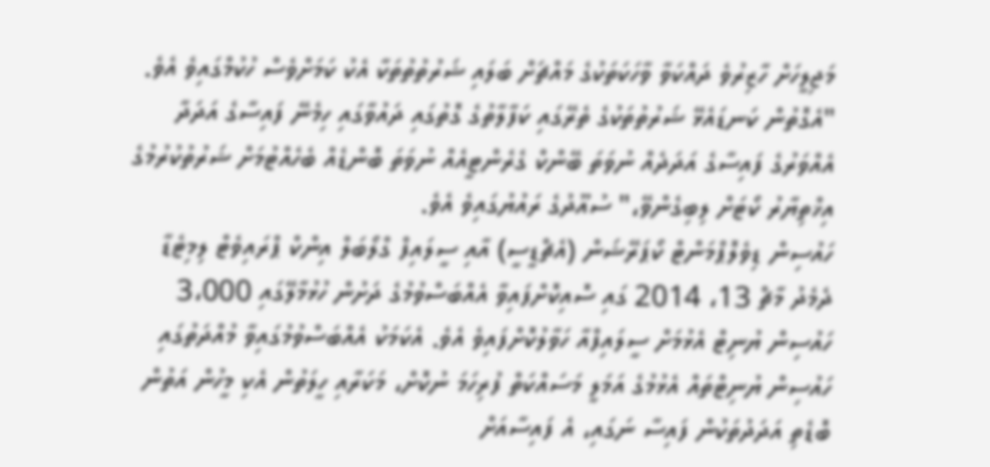މަޖިލީހަށް ހާޒިރުވެ ދައްކަވާ ވާހަކަތަކުގެ މައްޗަށް ބަލައި ޝަރުތުތުތަކާ އެކު ކަމަށްވެސް ހުކުމްގައިވެ އެވެ.
"އެގޮތުން ކަނޑައެޅޭ ޝަރުތުތަކުގެ ތެރޭގައި ކަފާލާތުގެ ގޮތުގައި ދައުވާގައި ހިމެނޭ ފައިސާގެ އަދަދާ އެއްވަރުގެ ފައިސާގެ އަދަދެއް ނުވަތަ ބޭންކް ގެރެންޓީއެއް ނުވަތަ ބޮންޑެއް ބެހެއްޓުމަށް ޝަރުތުކުރުމުގެ އިޚްތިޔާރު ކޯޓަށް ލިބިގެންވޭ،" ސުއޫދުގެ ރައުޔުގައިވެ އެވެ.
ހައުސިން ޑިވެލޮޕްމަންޓް ކޯޕަރޭޝަން (އެޗްޑީސީ) އާއި ސީލައިފް ގްލޯބަލް އިންކް ޕްރައިވެޓް ލިމިޓެޑާ ދެމެދު މާޗް 13، 2014 ގައި ސޮއިކޮށްފައިވާ އެއްބަސްވުމުގެ ދަށުން ހުޅުމާލޭގައި 3،000 ހައުސިން ޔުނިޓް އެޅުމަށް ސީލައިފްއާ ހަވާލުކޮށްފައިވެ އެވެ. އެކަމަކު އެއްބަސްވުމުގައިވާ މުއްދަތުގައި ހައުސިން ޔުނިޓްތައް އެޅުމުގެ އަމަލީ މަސައްކަތް ފުރިހަމަ ނުކޮށް، މަކަރާއި ހީލަތުން އެކި މީހުން އަތުން ބޮޑެތި އަދަދުތަކުން ފައިސާ ނަގައި، އެ ފައިސާއަށް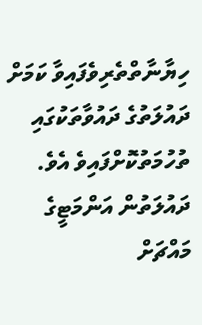ހިޔާނާތްތެރިވެފައިވާ ކަމަށް ދައުލަތުގެ ދައުވާތަކުގައި ތުހުމަތުކޮށްފައިވެ އެވެ.
ދައުލަތުން އަންމަޓީގެ މައްޗަށް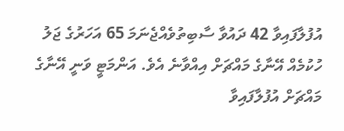އުފުލާފައިވާ 42 ދައުވާ ސާބިތުވެއްޖެނަމަ 65 އަހަރުގެ ޖަލު ހުކުމެއް އޭނާގެ މައްޗަށް އިއްވާނެ އެވެ. އަންމަޓީ ވަނީ އޭނާގެ މައްޗަށް އުފުލާފައިވާ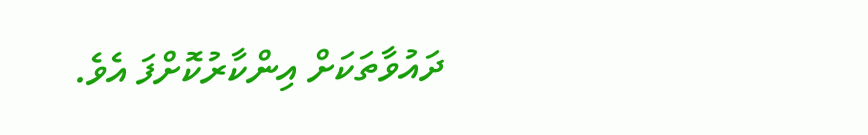ދައުވާތަކަށް އިންކާރުކޮށްފަ އެވެ.